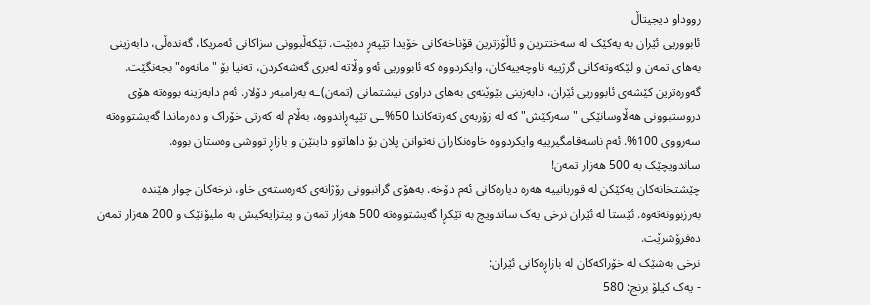رووداو دیجیتاڵ
ئابووریی ئێران بە یەکێک لە سەختترین و ئاڵۆزترین قۆناخەکانی خۆیدا تێپەڕ دەبێت. تێکەڵبوونی سزاکانی ئەمریکا، گەندەڵی، دابەزینی بەهای تمەن و لێکەوتەکانی گرژییە ناوچەییەکان، وایکردووە کە ئابووریی ئەو وڵاتە لەبری گەشەکردن، تەنیا بۆ "مانەوە" بجەنگێت.
گەورەترین کێشەی ئابووریی ئێران، دابەزینی بێوێنەی بەهای دراوی نیشتمانی (تمەن)ـە بەرامبەر دۆلار. ئەم دابەزینە بووەتە هۆی دروستبوونی هەڵاوسانێکی "سەرکێش" کە لە زۆربەی کەرتەکاندا 50%ـی تێپەڕاندووە، بەڵام لە کەرتی خۆراک و دەرماندا گەیشتووەتە سەرووی 100%. ئەم ناسەقامگیرییە وایکردووە خاوەنکاران نەتوانن پلان بۆ داهاتوو دابنێن و بازاڕ تووشی وەستان بووە.
ساندویچێک بە 500 هەزار تمەن!
چێشتخانەکان یەکێکن لە قوربانییە هەرە دیارەکانی ئەم دۆخە. بەهۆی گرانبوونی رۆژانەی کەرەستەی خاو، نرخەکان چوار هێندە بەرزبوونەتەوە. ئێستا لە ئێران نرخی یەک ساندویچ بە تێکڕا گەیشتووەتە 500 هەزار تمەن و پیتزایەکیش بە ملیۆنێک و 200 هەزار تمەن دەفرۆشرێت.
نرخی بەشێک لە خۆراکەکان لە بازاڕەکانی ئێران:
- یەک کیلۆ برنج: 580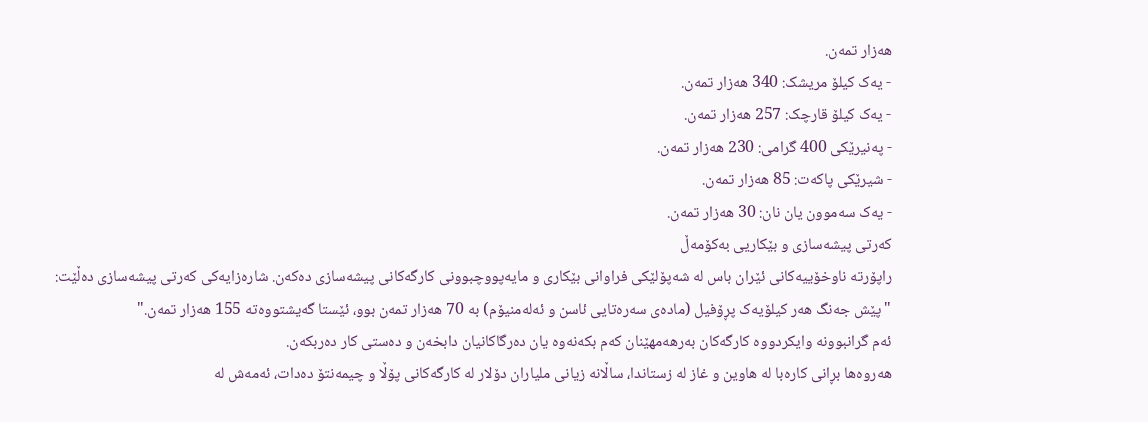هەزار تمەن.
- یەک کیلۆ مریشک: 340 هەزار تمەن.
- یەک کیلۆ قارچک: 257 هەزار تمەن.
- پەنیرێکی 400 گرامی: 230 هەزار تمەن.
- شیرێکی پاکەت: 85 هەزار تمەن.
- یەک سەموون یان نان: 30 هەزار تمەن.
کەرتی پیشەسازی و بێکاریی بەکۆمەڵ
راپۆرتە ناوخۆییەکانی ئێران باس لە شەپۆلێکی فراوانی بێکاری و مایەپووچبوونی کارگەکانی پیشەسازی دەکەن. شارەزایەکی کەرتی پیشەسازی دەڵێت: "پێش جەنگ هەر کیلۆیەک پڕۆفیل (مادەی سەرەتایی ئاسن و ئەلەمنیۆم) بە 70 هەزار تمەن بوو، ئێستا گەیشتووەتە 155 هەزار تمەن."
ئەم گرانبوونە وایکردووە کارگەکان بەرهەمهێنان کەم بکەنەوە یان دەرگاکانیان دابخەن و دەستی کار دەربکەن.
هەروەها بڕانی کارەبا لە هاوین و غاز لە زستاندا، ساڵانە زیانی ملیاران دۆلار لە کارگەکانی پۆڵا و چیمەنتۆ دەدات، ئەمەش لە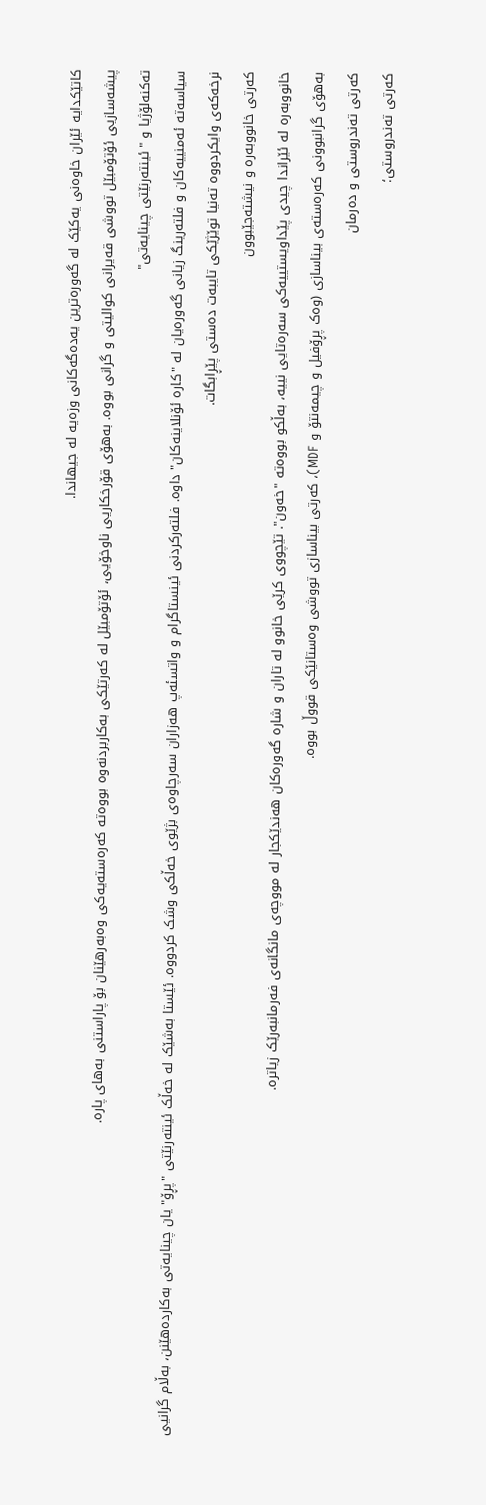کاتێکدایە ئێران خاوەنی یەکێک لە گەورەترین یەدەگەکانی وزەیە لە جیهاندا.
پیشەسازیی ئۆتۆمبێل تووشی قەیرانی کوالیتی و گرانی بووە. بەهۆی قۆرخکاریی ناوخۆیی، ئۆتۆمبێل لە کەرتێکی بەکاربردنەوە بووەتە کەرەستەیەکی وەبەرهێنان بۆ پاراستنی بەهای پارە.
تەکنەلۆژیا و "ئینتەرنێتی چینایەتی"
سیاسەتە ئەمنییەکان و فلتەرینگ زیانی گەورەیان لە "کارە ئۆنلاینەکان" داوە. فلتەرکردنی ئینستاگرام و واتسئەپ هەزاران سەرچاوەی بژێوی خەڵکی وشک کردووە. ئێستا بەشێک لە خەڵک ئینتەرنێتی "پڕۆ" یان چینایەتی بەکاردەهێنن، بەڵام گرانیی نرخەکەی وایکردووە تەنیا توێژێکی تایبەت دەستی پێڕابگات.
کەرتی خانووبەرە و نیشتەجێبوون
خانووبەرە لە ئێراندا چیدی پێداویستییەکی سەرەتایی نییە، بەڵکو بووەتە "خەون". تێچووی کرێی خانوو لە تاران و شارە گەورەکان هەندێکجار لە مووچەی مانگانەی فەرمانبەرێک زیاترە.
بەهۆی گرانبوونی کەرەستەی بیناسازی (وەک پڕۆفیل و چیمەنتۆ و MDF)، کەرتی بیناسازی تووشی وەستانێکی قووڵ بووە.
کەرتی تەندروستی و دەرمان
کەرتی تەندروستی؛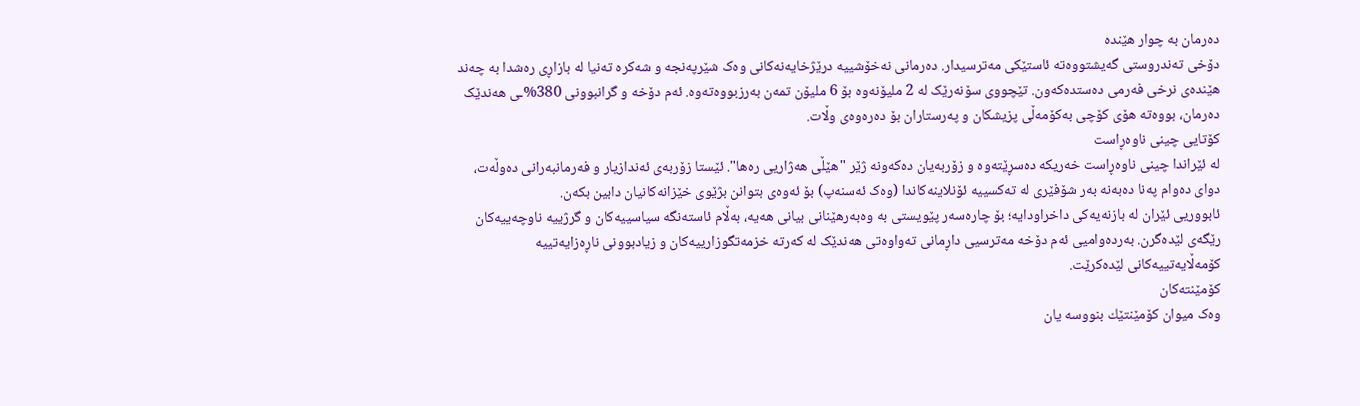دەرمان بە چوار هێندە
دۆخی تەندروستی گەیشتووەتە ئاستێکی مەترسیدار. دەرمانی نەخۆشییە درێژخایەنەکانی وەک شێرپەنجە و شەکرە تەنیا لە بازاڕی رەشدا بە چەند هێندەی نرخی فەرمی دەستدەکەون. تێچووی سۆنەرێک لە 2 ملیۆنەوە بۆ 6 ملیۆن تمەن بەرزبووەتەوە. ئەم دۆخە و گرانبوونی 380%ـی هەندێک دەرمان، بووەتە هۆی کۆچی بەکۆمەڵی پزیشکان و پەرستاران بۆ دەرەوەی وڵات.
کۆتایی چینی ناوەڕاست
لە ئێراندا چینی ناوەڕاست خەریکە دەسڕێتەوە و زۆربەیان دەکەونە ژێر "هێڵی هەژاریی رەها". ئێستا زۆربەی ئەندازیار و فەرمانبەرانی دەوڵەت، دوای دەوام پەنا دەبەنە بەر شۆفێری لە تەکسییە ئۆنلاینەکاندا (وەک ئەسنەپ) بۆ ئەوەی بتوانن بژێوی خێزانەکانیان دابین بکەن.
ئابووریی ئێران لە بازنەیەکی داخراودایە؛ بۆ چارەسەر پێویستی بە وەبەرهێنانی بیانی هەیە، بەڵام ئاستەنگە سیاسییەکان و گرژییە ناوچەییەکان رێگەی لێدەگرن. بەردەوامیی ئەم دۆخە مەترسیی داڕمانی تەواوەتی هەندێک لە کەرتە خزمەتگوزارییەکان و زیادبوونی ناڕەزایەتییە کۆمەڵایەتییەکانی لێدەکرێت.
کۆمێنتەکان
وەک میوان کۆمێنتێك بنووسە یان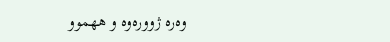وەرە ژوورەوە و ههموو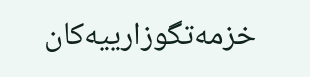خزمەتگوزارییەکان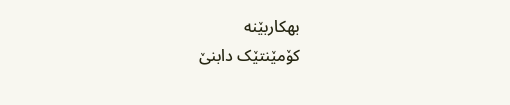بهكاربێنه
کۆمێنتێک دابنێ